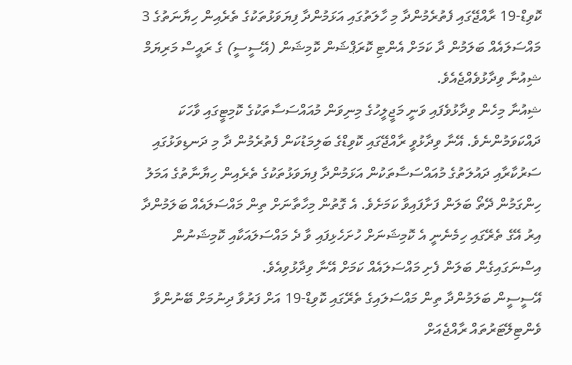ކޮވިޑް-19 ރާއްޖޭގައި ފެތުރެމުންދާ މި ހާލަތުގައި އަޅަމުންދާ ފިޔަވަޅުތަކުގެ ތެރެއިން ހިޔާނަތުގެ 3 މައްސަލައެއް ބަލަމުން ދާ ކަމަށް އެންޓި ކޮރަޕްޝަން ކޮމިޝަން (އޭސީސީ) ގެ ރައީސް މަރިޔަމް ޝިއުނާ ވިދާޅުވެއްޖެއެވެ.
ޝިއުނާ މިހެން ވިދާޅުވެފައި ވަނީ މަޖީލީހުގެ މިނިވަން މުއައްސަސާތަކުގެ ކޮމިޓީގައި ވާހަކަ ދައްކަވަމުންނެވެ. އޭނާ ވިދާޅުވީ ރާއްޖޭގައި ކޮވިޑްގެ ބަލިމަޑުކަން ފެތުރެމުން ދާ މި ދަނޑިވަޅުގައި ސަރުކާރާއި ދައުލަތުގެ މުއައްސަސާތަކުން އަޅަމުންދާ ފިޔަވަޅުތަކުގެ ތެރެއިން ހިޔާނާތުގެ އަމަލު ހިންގަމުން ދޭތޯ ބަލަން ފަށާފައިވާ ކަމަށެވެ. އެ ގޮތުން މިހާތާނަށް ތިން މައްސަލައެއް ބަލަމުންދާ އިރު އޭގެ ތެރޭގައި ހިމެނެނީ އެ ކޮމިޝަނަށް ހުށަހެޅިފައި ވާ ދެ މައްސަލައަކާއި ކޮމިޝަނުން އިސްނަގައިގެން ބަލަން ފެށި މައްސަލައެއް ކަމަށް އޭނާ ވިދާޅުވިއެވެ.
އޭސީސީން ބަލަމުންދާ ތިން މައްސަލައިގެ ތެރޭގައި ކޮވިޑް-19 އަށް ފަރުވާ ދިނުމަށް ބޭނުންވާ ވެންޓިލޭޓަރުތައް ރާއްޖެއަށް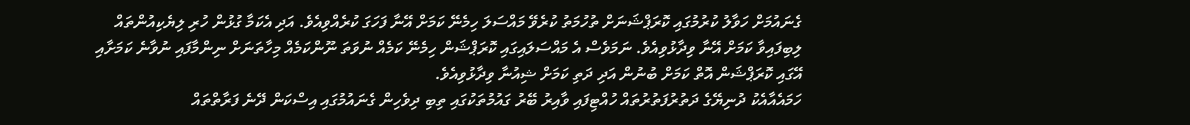ގެނައުމަށް ހަވާލު ކުރުމުގައި ކޮރަޕްޝަނަށް ތުހުމަތު ކުރެވޭ މައްސަލަ ހިމެނޭ ކަމަށް އޭނާ ފަހަގަ ކުރެއްވިއެވެ. އަދި އެކަމާ ގުޅުން ހުރި ލިޔެކިއުންތައް ލިބިފައިވާ ކަމަށް އޭނާ ވިދާޅުވިއެވެ. ނަމަވެސް އެ މައްސަލައިގައި ކޮރަޕްޝަން ހިމެނޭ ކަމެއް ނުވަތަ ނޫންކަމެއް މިހާތަނަށް ނިންމާފައި ނުވާނެ ކަމަށާއި އޭގައި ކޮރަޕްޝަން އޮތް ކަމަށް ބުނުން އަދި ދަތި ކަމަށް ޝިއުނާ ވިދާޅުވިއެވެ.
ހަމައެއާއެކު ދުނިޔޭގެ ދަތުރުފަތުރުތައް ހުއްޓިފައި ވާއިރު ބޭރު ގައުމުތަކުގައި ތިބި ދިވެހިން ގެނައުމުގައި އިސްކަން ދޭނެ ފަރާތްތައް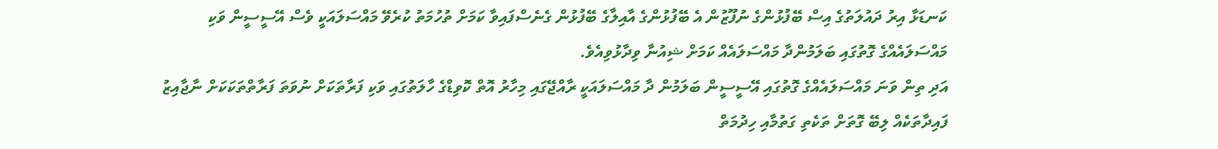ކަނޑަޅާ އިރު ދައުލަތުގެ އިސް ބޭފުޅުންގެ ނުފޫޒުން އެ ބޭފުޅުންގެ އާއިލާގެ ބޭފުޅުން ގެނެސްފައިވާ ކަމަށް ތުހުމަތު ކުރެވޭ މައްސަލައަކީ ވެސް އޭސީސީން ވަކި މައްސަލައެއްގެ ގޮތުގައި ބަލަމުންދާ މައްސަލައެއް ކަމަށް ޝިއުނާ ވިދާޅުވިއެވެ.
އަދި ތިން ވަނަ މައްސަލައެއްގެ ގޮތުގައި އޭސީސީން ބަލަމުން ދާ މައްސަލައަކީ ރާއްޖޭގައި މިހާރު އޮތް ކޮވިޑްގެ ހާލަތުގައި ވަކި ފަރާތަކަށް ނުވަތަ ފަރާތްތަކަކަށް ނާޖާއިޒު ފައިދާތަކެއް ލިބޭ ގޮތަށް ތަކެތި ގަތުމާއި ހިދުމަތް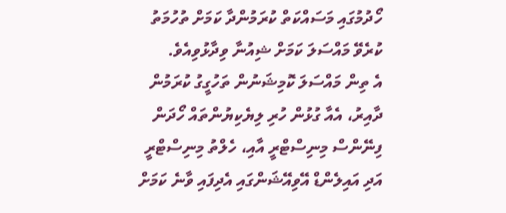ހޯދުމުގައި މަސައްކަތް ކުރަމުންދާ ކަމަށް ތުހުމަތު ކުރެވޭ މައްސަލަ ކަމަށް ޝިއުނާ ވިދާޅުވިއެވެ.
އެ ތިން މައްސަލަ ކޮމިޝަނުން ތަހުގީގު ކުރަމުން ދާއިރު، އެއާ ގުޅުން ހުރި ލިޔެކިޔުންތައް ހޯދަން ފިނޭންސް މިނިސްޓްރީ އާއި، ހެލްތު މިނިސްޓްރީ އަދި އައިލެންޑް އޭވިއޭޝަންގައި އެދިފައި ވާނެ ކަމަށް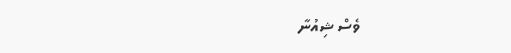ވެސް ޝިއުނާ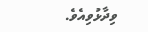ވިދާޅުވިއެވެ.